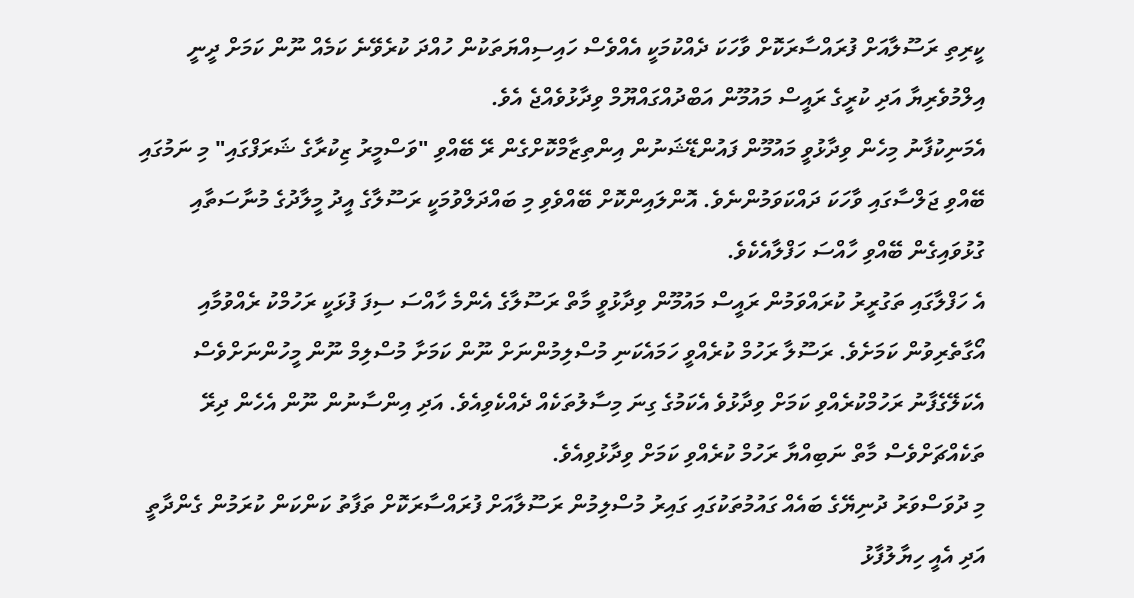ކީރިތި ރަސޫލާއަށް ފުރައްސާރަކޮށް ވާހަކަ ދެއްކުމަކީ އެއްވެސް ހައިސިއްޔަތަކުން ހުއްދަ ކުރެވޭނެ ކަމެއް ނޫން ކަމަށް ދީނީ އިލްމުވެރިޔާ އަދި ކުރީގެ ރައީސް މައުމޫން އަބްދުއްގައްޔޫމް ވިދާޅުވެއްޖެ އެވެ.
އެމަނިކުފާނު މިހެން ވިދާޅުވީ މައުމޫން ފައުންޑޭޝަނުން އިންތިޒާމްކޮށްގެން ރޭ ބޭއްވި "ވަސްމީރު ޒިކުރާގެ ޝަރަފްގައި" މި ނަމުގައި ބޭއްވި ޖަލްސާގައި ވާހަކަ ދައްކަވަމުންނެވެ. އޮންލައިންކޮށް ބޭއްވެވި މި ބައްދަލްވުމަކީ ރަސޫލާގެ އީދު މީލާދުގެ މުނާސަތާއި ގުޅުވައިގެން ބޭއްވި ހާއްސަ ހަފްލާއެކެވެ.
އެ ހަފްލާގައި ތަގުރީރު ކުރައްވަމުން ރައީސް މައުމޫން ވިދާޅުވީ މާތް ރަސޫލާގެ އެންމެ ހާއްސަ ސިފަ ފުޅަކީ ރަހުމްކު ރެއްވުމާއި އޯގާތެރިވުން ކަމަށެވެ. ރަސޫލާ ރަހުމް ކުރެއްވީ ހަމައެކަނި މުސްލިމުންނަށް ނޫން ކަމަށާ މުސްލިމް ނޫން މީހުންނަށްވެސް އެކަލޭގެފާނު ރަހުމްކުރެއްވި ކަމަށް ވިދާޅުވެ އެކަމުގެ ގިނަ މިސާލުތަކެއް ދެއްކެވިއެވެ. އަދި އިންސާނުން ނޫން އެހެން ދިރޭ ތަކެއްޗަށްވެސް މާތް ނަބިއްޔާ ރަހުމް ކުރެއްވި ކަމަށް ވިދާޅުވިއެވެ.
މި ދުވަސްވަރު ދުނިޔޭގެ ބައެއް ގައުމުތަކުގައި ގައިރު މުސްލިމުން ރަސޫލާއަށް ފުރައްސާރަކޮށް ތަފާތު ކަންކަން ކުރަމުން ގެންދާތީ އަދި އެއީ ހިޔާލުފާޅު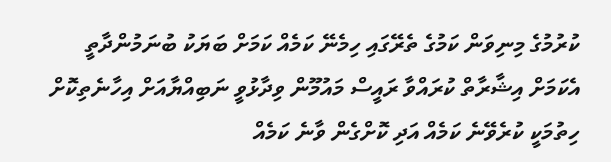ކުރުމުގެ މިނިވަން ކަމުގެ ތެރޭގައި ހިމެނޭ ކަމެއް ކަމަށް ބަޔަކު ބުނަމުންދާތީ އެކަމަށް އިޝާރާތް ކުރައްވާ ރައީސް މައުމޫން ވިދާޅުވީ ނަބިއްޔާއަށް އިހާނެތިކޮށް ހިތުމަކީ ކުރެވޭނެ ކަމެއް އަދި ކޮށްގެން ވާނެ ކަމެއް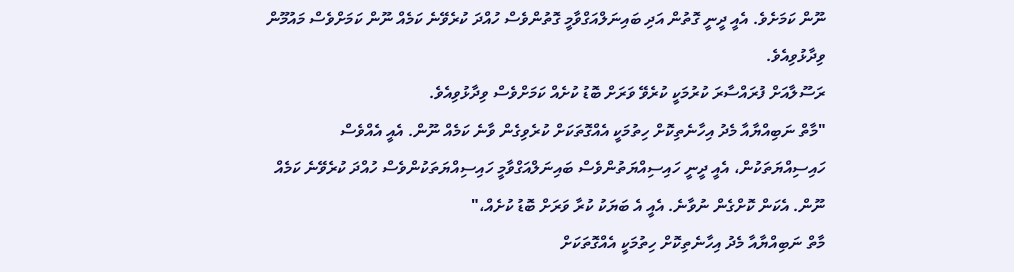ނޫން ކަމަށެވެ. އެއީ ދީނީ ގޮތުން އަދި ބައިނަލްއަގްވާމީ ގޮތުންވެސް ހުއްދަ ކުރެވޭނެ ކަމެއް ނޫން ކަމަށްވެސް މައުމޫން ވިދާޅުވިއެވެ.
ރަސޫލާއަށް ފުރައްސާރަ ކުރުމަކީ ކުރެވޭ ވަރަށް ބޮޑު ކުށެއް ކަމަށްވެސް ވިދާޅުވިއެވެ.
"މާތް ނަބިއްޔާއާ މެދު އިހާނެތިކޮށް ހިތުމަކީ އެއްގޮތަކަށް ކުރެވިގެން ވާނެ ކަމެއް ނޫން. އެއީ އެއްވެސް ހައިސިއްޔަތަކުން، އެއީ ދީނީ ހައިސިއްޔަތުންވެސް ބައިނަލްއަގްވާމީ ހައިސިއްޔަތަކުންވެސް ހުއްދަ ކުރެވޭނެ ކަމެއް ނޫން. އެކަން ކޮށްގެން ނުވާނެ. އެއީ އެ ބަޔަކު ކުރާ ވަރަށް ބޮޑު ކުށެއް،"
މާތް ނަބިއްޔާއާ މެދު އިހާނެތިކޮށް ހިތުމަކީ އެއްގޮތަކަށް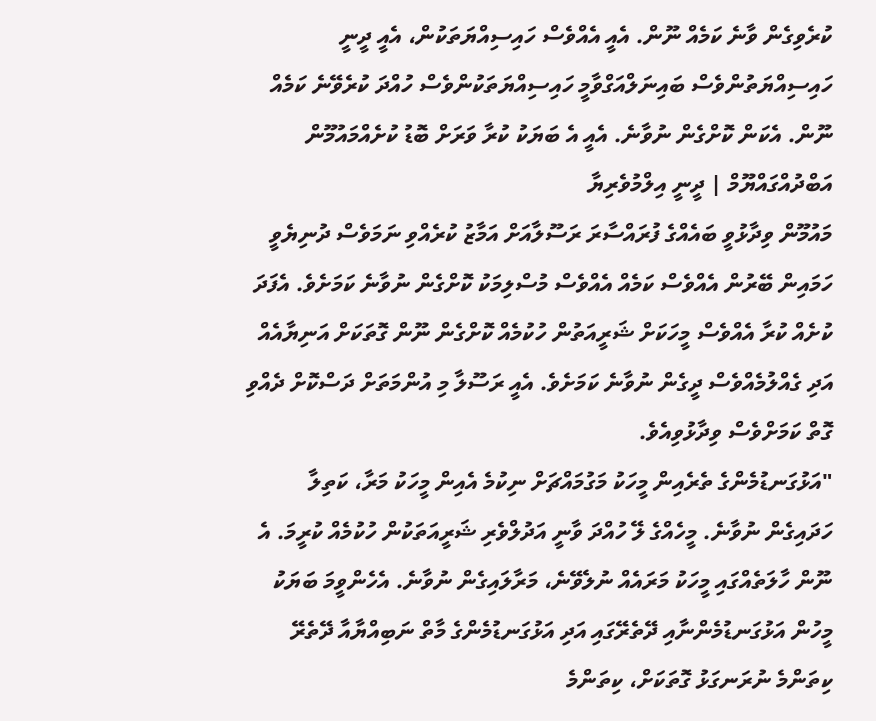ކުރެވިގެން ވާނެ ކަމެއް ނޫން. އެއީ އެއްވެސް ހައިސިއްޔަތަކުން، އެއީ ދީނީ ހައިސިއްޔަތުންވެސް ބައިނަލްއަގްވާމީ ހައިސިއްޔަތަކުންވެސް ހުއްދަ ކުރެވޭނެ ކަމެއް ނޫން. އެކަން ކޮށްގެން ނުވާނެ. އެއީ އެ ބަޔަކު ކުރާ ވަރަށް ބޮޑު ކުށެއްމައުމޫން އަބްދުއްގައްޔޫމް | ދީނީ އިލްމުވެރިޔާ
މައުމޫން ވިދާޅުވީ ބައެއްގެ ފުރައްސާރަ ރަސޫލާއަށް އަމާޒު ކުރެއްވި ނަމަވެސް ދުނިޔެވީ ހަމައިން ބޭރުން އެއްވެސް ކަމެއް އެއްވެސް މުސްލިމަކު ކޮށްގެން ނުވާނެ ކަމަށެވެ. އެފަދަ ކުށެއް ކުރާ އެއްވެސް މީހަކަށް ޝަރީއަތުން ހުކުމެއް ކޮށްގެން ނޫން ގޮތަކަށް އަނިޔާއެއް އަދި ގެއްލުމެއްވެސް ދީގެން ނުވާނެ ކަމަށެވެ. އެއީ ރަސޫލާ މި އުންމަތަށް ދަސްކޮށް ދެއްވި ގޮތް ކަމަށްވެސް ވިދާޅުވިއެވެ.
"އަޅުގަނޑުމެންގެ ތެރެއިން މީހަކު މަގުމައްޗަށް ނިކުމެ އެއިން މީހަކު މަރާ، ކަތިލާ ހަދައިގެން ނުވާނެ. މީހެއްގެ ލޭ ހުއްދަ ވާނީ އަދުލްވެރި ޝަރީއަތަކުން ހުކުމެއް ކުރީމަ. އެ ނޫން ހާލަތެއްގައި މީހަކު މަރައެއް ނުލެވޭނެ، މަރާލައިގެން ނުވާނެ. އެހެންވީމަ ބަޔަކު މީހުން އަޅުގަނޑުމެންނާއި ދޭތެރޭގައި އަދި އަޅުގަނޑުމެންގެ މާތް ނަބިއްޔާއާ ދޭތެރޭ ކިތަންމެ ނުރަނގަޅު ގޮތަކަށް، ކިތަންމެ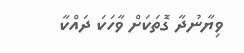ވިޔާނުދާ ގޮތަކަށް ވާހަކަ ދައްކާ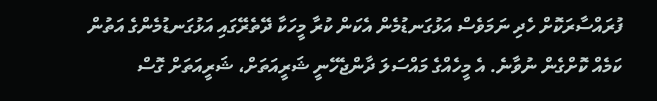ފުރައްސާރަކޮށް ހެދި ނަމަވެސް އަޅުގަނޑުމެން އެކަން ކުރާ މީހަކާ ދޭތެރޭގައި އަޅުގަނޑުމެންގެ އަތުން ކަމެއް ކޮށްގެން ނުވާނެ. އެ މީހެއްގެ މައްސަލަ ދާންޖެހޭނީ ޝަރީއަތަށް، ޝަރީއަތަށް ގޮސް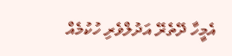އެމީހާ ދޭތެރޭ އަދުލްވެރި ހުކުމެއް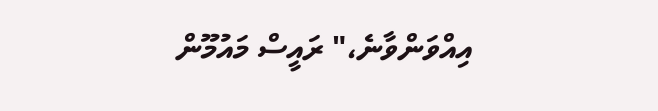އިއްވަންވާނެ،" ރައީސް މައުމޫން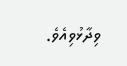ވިދާޅުވިއެވެ.